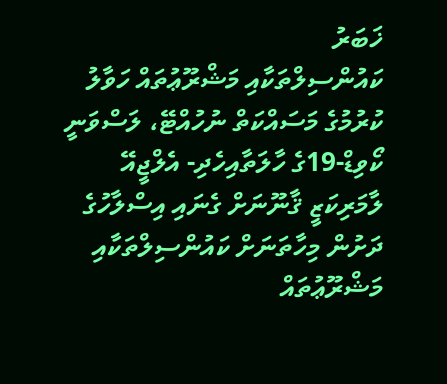ޚަބަރު
ކައުންސިލްތަކާއި މަޝްރޫޢުތައް ހަވާލު ކުރުމުގެ މަސައްކަތް ނުހުއްޓޭ، ލަސްވަނީ ކޯވިޑް-19ގެ ހާލަތާއިހެދި- އެލްޖީއޭ
ލާމަރިކަޒީ ޤާނޫނަށް ގެނައި އިސްލާހުގެ ދަށުން މިހާތަނަށް ކައުންސިލްތަކާއި މަޝްރޫޢުތައް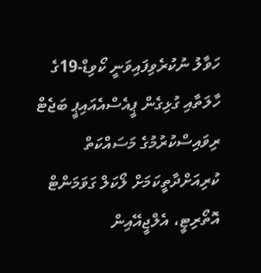ހަވާލު ނުކުރެވިފައިވަނީ ކޯވިޑް-19ގެ ހާލަތާއި ގުޅިގެން ޕީއެސްއެއައިޕީ ބަޖެޓް ރިވައިސްކުރުމުގެ މަސައްކަތް ކުރިއަށްދާތީކަމަށް ލޯކަލް ގަވަމަންޓް އޮތޯރިޓީ، އެލްޖީއޭއިން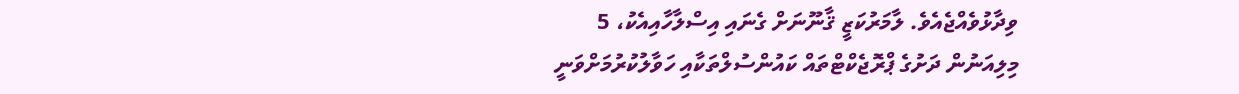ވިދާޅުވެއްޖެއެވެ. ލާމަރުކަޒީ ޤާނޫނަށް ގެނައި އިސްލާހާއިއެކު، 5 މިލިއަނުން ދަށުގެ ޕްރޮޖެކްޓްތައް ކައުންސުލްތަކާއި ހަވާލުކުރުމަށްވަނީ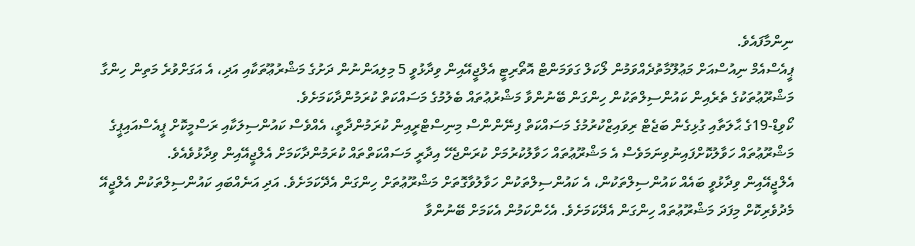ނިންމާފައެވެ.
ޕީއެސްއެމް ނިއުސްއަށް މަޢުލޫމާތުދެއްވަމުން ލޯކަލް ގަވަމަންޓް އޮތޯރިޓީ އެލްޖީއޭއިން ވިދާޅުވީ 5 މިލިއަންނުން ދަށުގެ މަޝްރުޢޫތަކާއި އަދި، އެ އަގަށްވުރެ މަތިން ހިންގާ މަޝްރޫޢުތަކުގެ ތެރެއިން ކައުންސިލްތަކުން ހިންގަން ބޭނުންވާ މަޝްރުޢުތައް ބެލުމުގެ މަސައްކަތް ކުރަމުންދާކަމަށެވެ.
ކޯވިޑް-19ގެ ޙާލަތާއި ގުޅިގެން ބަޖެޓް ރިވައިޒްކުރުމުގެ މަސައްކަތް ފިނޭންންސް މިނިސްޓްރީއިން ކުރަމުންދާތީ، އެއްވެސް ކައުންސިލަކާއި ރަސްމީކޮށް ޕީއެސްއައިޕީގެ މަޝްރޫޢުތައް ހަވާލުކޮށްފައިނުވިނަމަވެސް އެ މަޝްރޫޢުތައް ހަވާލުކުރުމަށް ކުރަންޖެހޭ އިދާރީ މަސައްކަތްތައް ކުރަމުންދާކަމަށް އެލްޖީއޭއިން ވިދާޅުވެއެވެ.
އެލްޖީއޭއިން ވިދާޅުވީ ބައެއް ކައުންސިލްތަކުން، އެ ކައުންސިލްތަކުން ހަވާލުވާގޮތަށް މަޝްރޫޢުތަށް ހިންގަން އެދޭކަމަށެވެ. އަދި އަނެއްބައި ކައުންސިލްތަކުން އެލްޖީއޭ މެދުވެރިކޮށް މިފަދަ މަޝްރޫޢުތައް ހިންގަން އެދޭކަމަށެވެ. އެހެންކަމުން އެކަމަށް ބޭނުންވާ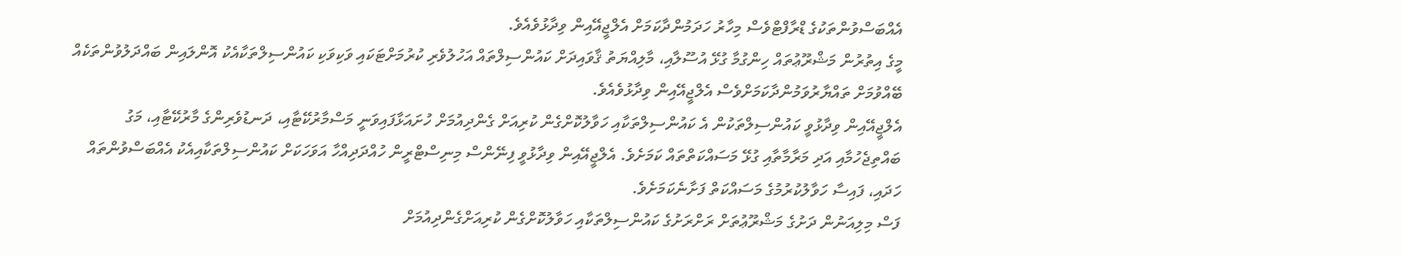އެއްބަސްވުންތަކުގެ ޑްރާފްޓްވެސް މިހާރު ހަދަމުންދާކަމަށް އެލްޖީއޭއިން ވިދާޅުވެއެވެ.
މީގެ އިތުރުން މަޝްރޫޢުތައް ހިންގުމާ ގުޅޭ އުސޫލާއި، މާލިއްޔަތު ޤާވައިދަށް ކައުންސިލްތައް އަހުލުވެރި ކުރުމަށްޓަކައި ވަކިވަކި ކައުންސިލްތަކާއެކު އޮންލައިން ބައްދަލުވުންތަކެއް ބޭއްވުމަށް ތައްޔާރުވަމުންދާކަމަށްވެސް އެލްޖީއޭއިން ވިދާޅުވެއެވެ.
އެލްޖީއޭއިން ވިދާޅުވީ ކައުންސިލްތަކުން އެ ކައުންސިލްތަކާއި ހަވާލުކޮށްގެން ކުރިއަށް ގެންދިއުމަށް ހުށައަޅާފައިވަނީ މަސްމާރުކޭޓާއި، ދަނޑުވެރިންގެ މާރުކޭޓާއި، މަގު ބައްތިޖެހުމާއި އަދި މަރާމާތާއި ގުޅޭ މަސައްކަތްތައް ކަމަށެވެ. އެލްޖީއޭއިން ވިދާޅުވީ ފިނޭންސް މިނިސްޓްރީން ހުއްދަދިއްހާ އަވަހަކަށް ކައުންސިލްތަކާއިއެކު އެއްބަސްވުންތައް ހަދައި، ފައިސާ ހަވާލުކުރުމުގެ މަސައްކަތް ފަށާނެކަމަށެވެ.
ފަސް މިލިއަނުން ދަށުގެ މަޝްރޫޢުތަށް ރަށްރަށުގެ ކައުންސިލްތަކާއި ހަވާލުކޮށްގެން ކުރިއަށްގެންދިއުމަށް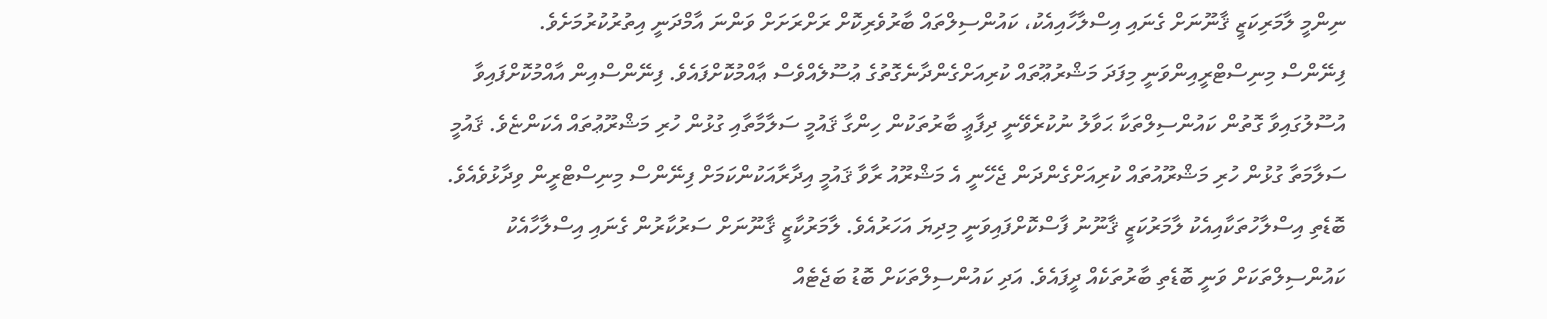ނިންމީ ލާމަރިކަޒީ ޤާނޫނަށް ގެނައި އިސްލާހާއިއެކު، ކައުންސިލްތައް ބާރުވެރިކޮށް ރަށްރަށަށް ވަންނަ އާމްދަނީ އިތުރުކުރުމަށެވެ.
ފިނޭންސް މިނިސްޓްރީއިންވަނީ މިފަދަ މަޝްރުޢޫތައް ކުރިއަށްގެންދާނެގޮތުގެ ޢުސޫލެއްވެސް ޢާއްމުކޮށްފައެވެ. ފިނޭންސްއިން އާއްމުކޮށްފައިވާ އުސޫލުގައިވާ ގޮތުން ކައުންސިލްތަކާ ޙަވާލު ނުކުރެވޭނީ ދިފާޢީ ބާރުތަކުން ހިންގާ ޤައުމީ ސަލާމާތާއި ގުޅުން ހުރި މަޝްރޫޢުތައް އެކަންޏެވެ. ޤައުމީ ސަލާމަތާ ގުޅުން ހުރި މަޝްރޫއުތައް ކުރިއަށްގެންދަން ޖެހޭނީ އެ މަޝްރޫއު ރާވާ ޤައުމީ އިދާރާއަކުންކަމަށް ފިނޭންސް މިނިސްޓްރީން ވިދާޅުވެއެވެ.
ބޮޑެތި އިސްލާހުތަކާއިއެކު ލާމަރުކަޒީ ޤާނޫނު ފާސްކޮށްފައިވަނީ މިދިޔަ އަހަރުއެވެ. ލާމަރުކާޒީ ޤާނޫނަށް ސަރުކާރުން ގެނައި އިސްލާހާއެކު ކައުންސިލްތަކަށް ވަނީ ބޮޑެތި ބާރުތަކެއް ދީފައެވެ. އަދި ކައުންސިލްތަކަށް ބޮޑު ބަޖެޓެއް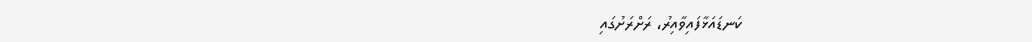ކަނޑައަޅާފައިވާއިރު، ރަށްރަށުގައި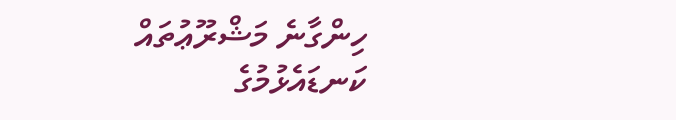ހިންގާނެ މަޝްރޫޢުތައް ކަނޑައެޅުމުގެ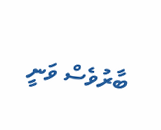ބާރުވެސް ވަނީ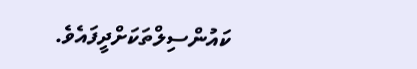ކައުންސިލްތަކަށްދީފައެވެ.